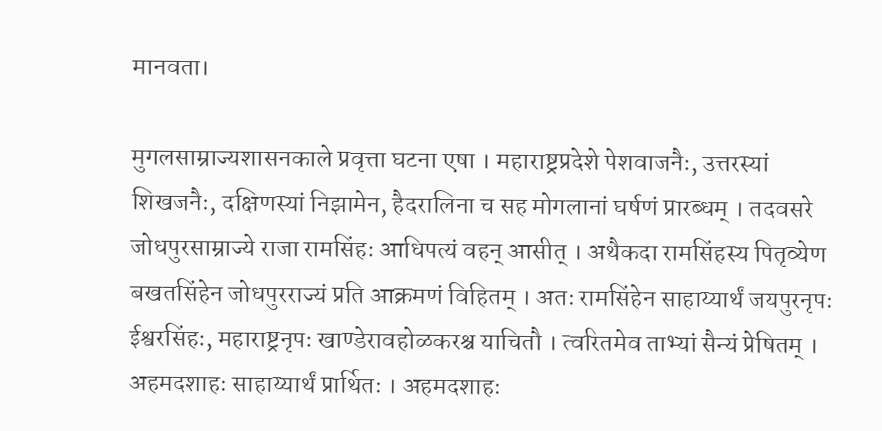मानवता।

मुगलसाम्राज्यशासनकाले प्रवृत्ता घटना एषा । महाराष्ट्रप्रदेशे पेशवाजनैः, उत्तरस्यां शिखजनैः, दक्षिणस्यां निझामेन, हैदरालिना च सह मोगलानां घर्षणं प्रारब्धम् । तदवसरे जोधपुरसाम्राज्ये राजा रामसिंहः आधिपत्यं वहन् आसीत् । अथैकदा रामसिंहस्य पितृव्येण बखतसिंहेन जोधपुरराज्यं प्रति आक्रमणं विहितम् । अतः रामसिंहेन साहाय्यार्थं जयपुरनृपः ईश्वरसिंहः, महाराष्ट्रनृपः खाण्डेरावहोळकरश्च याचितौ । त्वरितमेव ताभ्यां सैन्यं प्रेषितम् । अहमदशाहः साहाय्यार्थं प्रार्थितः । अहमदशाहः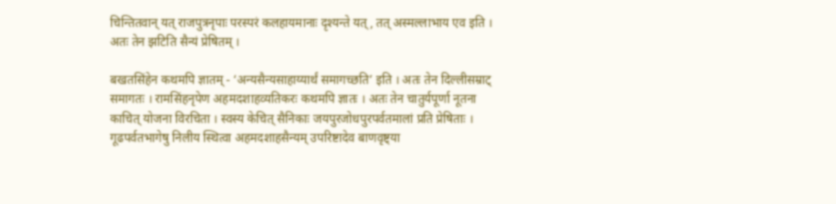चिन्तितवान् यत् राजपुत्रनृपाः परस्परं कलहायमानाः दृश्यन्ते यत्, तत् अस्मल्लाभाय एव इति । अतः तेन झटिति सैन्यं प्रेषितम् ।

बखतसिंहेन कथमपि ज्ञातम् - ‘अन्यसैन्यसाहाय्यार्थं समागच्छति’ इति । अतः तेन दिल्लीसम्राट् समागतः । रामसिंहनृपेण अहमदशाहव्यतिकरः कथमपि ज्ञातः । अतः तेन चातुर्यपूर्णा नूतना काचित् योजना विरचिता । स्वस्य केचित् सैनिकाः जयपुरजोधपुरपर्वतमालां प्रति प्रेषिताः । गूढपर्वतभागेषु निलीय स्थित्वा अहमदशाहसैन्यम् उपरिष्टादेव बाणवृष्ट्या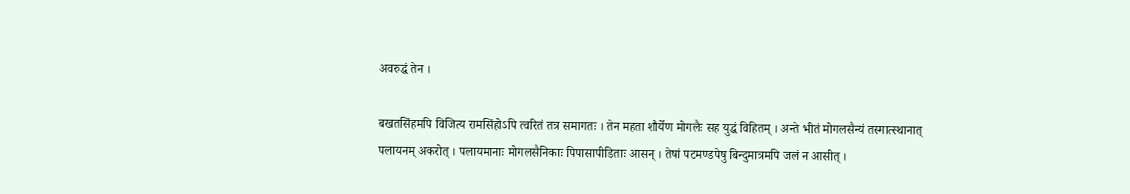अवरुद्धं तेन ।

बखतसिंहमपि विजित्य रामसिंहोऽपि त्वरितं तत्र समागतः । तेन महता शौर्येण मोगलैः सह युद्धं विहितम् । अन्ते भीतं मोगलसैन्यं तस्मात्स्थानात् पलायनम् अकरोत् । पलायमानाः मोगलसैनिकाः पिपासापीडिताः आसन् । तेषां पटमण्डपेषु बिन्दुमात्रमपि जलं न आसीत् ।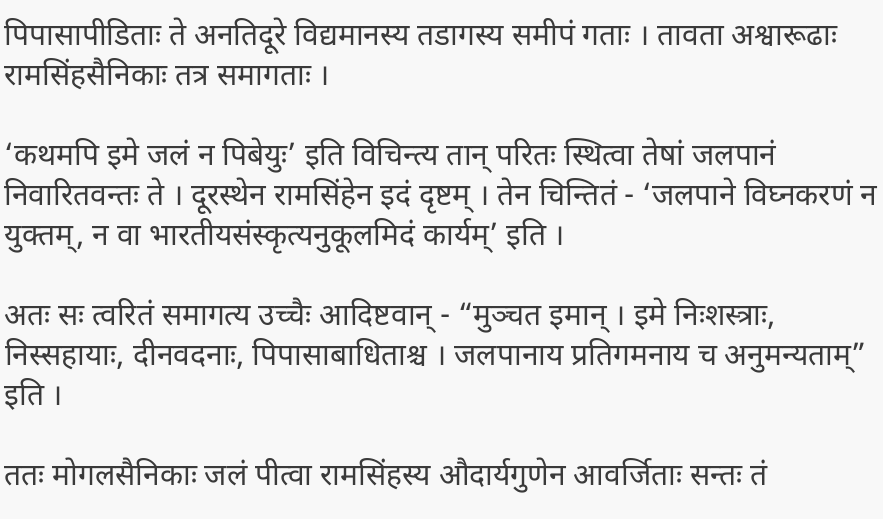पिपासापीडिताः ते अनतिदूरे विद्यमानस्य तडागस्य समीपं गताः । तावता अश्वारूढाः रामसिंहसैनिकाः तत्र समागताः ।

‘कथमपि इमे जलं न पिबेयुः’ इति विचिन्त्य तान् परितः स्थित्वा तेषां जलपानं निवारितवन्तः ते । दूरस्थेन रामसिंहेन इदं दृष्टम् । तेन चिन्तितं - ‘जलपाने विघ्नकरणं न युक्तम्, न वा भारतीयसंस्कृत्यनुकूलमिदं कार्यम्’ इति ।

अतः सः त्वरितं समागत्य उच्चैः आदिष्टवान् - “मुञ्चत इमान् । इमे निःशस्त्राः, निस्सहायाः, दीनवदनाः, पिपासाबाधिताश्च । जलपानाय प्रतिगमनाय च अनुमन्यताम्” इति ।

ततः मोगलसैनिकाः जलं पीत्वा रामसिंहस्य औदार्यगुणेन आवर्जिताः सन्तः तं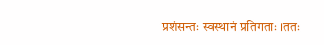प्रशंसन्तः स्वस्थानं प्रतिगताः ।ततः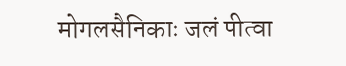मोगलसैनिकाः जलं पीत्वा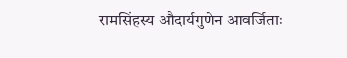रामसिंहस्य औदार्यगुणेन आवर्जिताः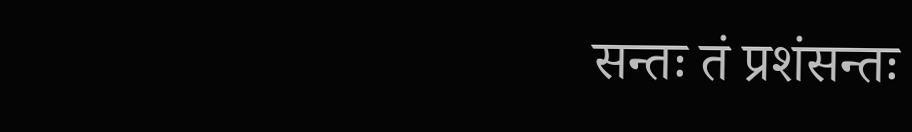सन्तः तं प्रशंसन्तः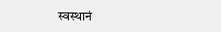स्वस्थानं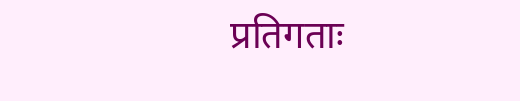प्रतिगताः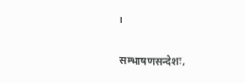।

सम्भाषणसन्देशः,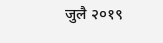जुलै २०१९